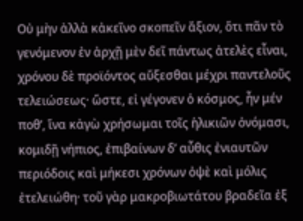Οὐ μὴν ἀλλὰ κἀκεῖνο σκοπεῖν ἄξιον, ὅτι πᾶν τὸ γενόμενον ἐν ἀρχῇ μὲν δεῖ πάντως ἀτελὲς εἶναι, χρόνου δὲ προϊόντος αὔξεσθαι μέχρι παντελοῦς τελειώσεως· ὥστε, εἰ γέγονεν ὁ κόσμος, ἦν μέν ποθ’, ἵνα κἀγὼ χρήσωμαι τοῖς ἡλικιῶν ὀνόμασι, κομιδῇ νήπιος, ἐπιβαίνων δ’ αὖθις ἐνιαυτῶν περιόδοις καὶ μήκεσι χρόνων ὀψὲ καὶ μόλις ἐτελειώθη· τοῦ γὰρ μακροβιωτάτου βραδεῖα ἐξ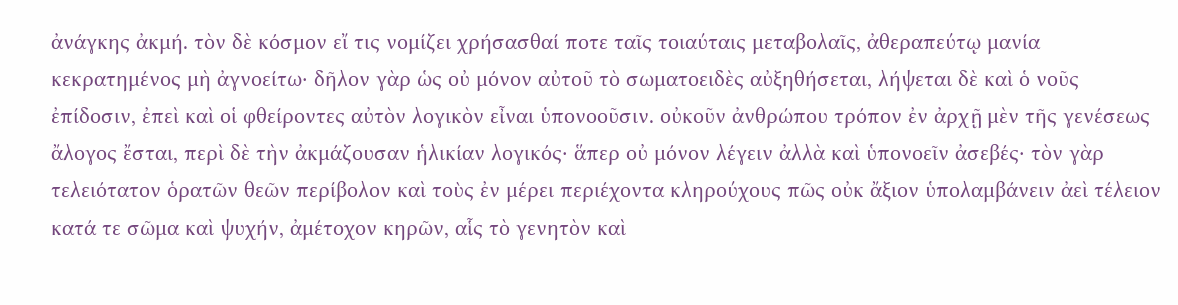ἀνάγκης ἀκμή. τὸν δὲ κόσμον εἴ τις νομίζει χρήσασθαί ποτε ταῖς τοιαύταις μεταβολαῖς, ἀθεραπεύτῳ μανία κεκρατημένος μὴ ἀγνοείτω· δῆλον γὰρ ὡς οὐ μόνον αὐτοῦ τὸ σωματοειδὲς αὐξηθήσεται, λήψεται δὲ καὶ ὁ νοῦς ἐπίδοσιν, ἐπεὶ καὶ οἱ φθείροντες αὐτὸν λογικὸν εἶναι ὑπονοοῦσιν. οὐκοῦν ἀνθρώπου τρόπον ἐν ἀρχῇ μὲν τῆς γενέσεως ἄλογος ἔσται, περὶ δὲ τὴν ἀκμάζουσαν ἡλικίαν λογικός· ἅπερ οὐ μόνον λέγειν ἀλλὰ καὶ ὑπονοεῖν ἀσεβές· τὸν γὰρ τελειότατον ὁρατῶν θεῶν περίβολον καὶ τοὺς ἐν μέρει περιέχοντα κληρούχους πῶς οὐκ ἄξιον ὑπολαμβάνειν ἀεὶ τέλειον κατά τε σῶμα καὶ ψυχήν, ἀμέτοχον κηρῶν, αἷς τὸ γενητὸν καὶ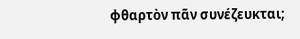φθαρτὸν πᾶν συνέζευκται;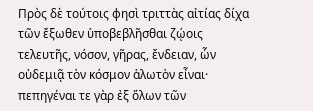Πρὸς δὲ τούτοις φησὶ τριττὰς αἰτίας δίχα τῶν ἔξωθεν ὑποβεβλῆσθαι ζῴοις τελευτῆς, νόσον, γῆρας, ἔνδειαν, ὧν οὐδεμιᾷ τὸν κόσμον ἁλωτὸν εἶναι· πεπηγέναι τε γὰρ ἐξ ὅλων τῶν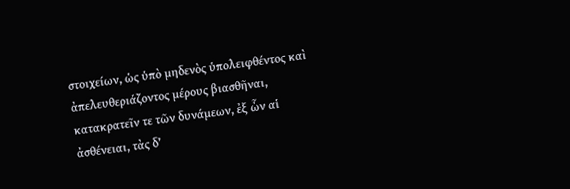στοιχείων, ὡς ὑπὸ μηδενὸς ὑπολειφθέντος καὶ ἀπελευθεριάζοντος μέρους βιασθῆναι, κατακρατεῖν τε τῶν δυνάμεων, ἐξ ὧν αἱ ἀσθένειαι, τὰς δ’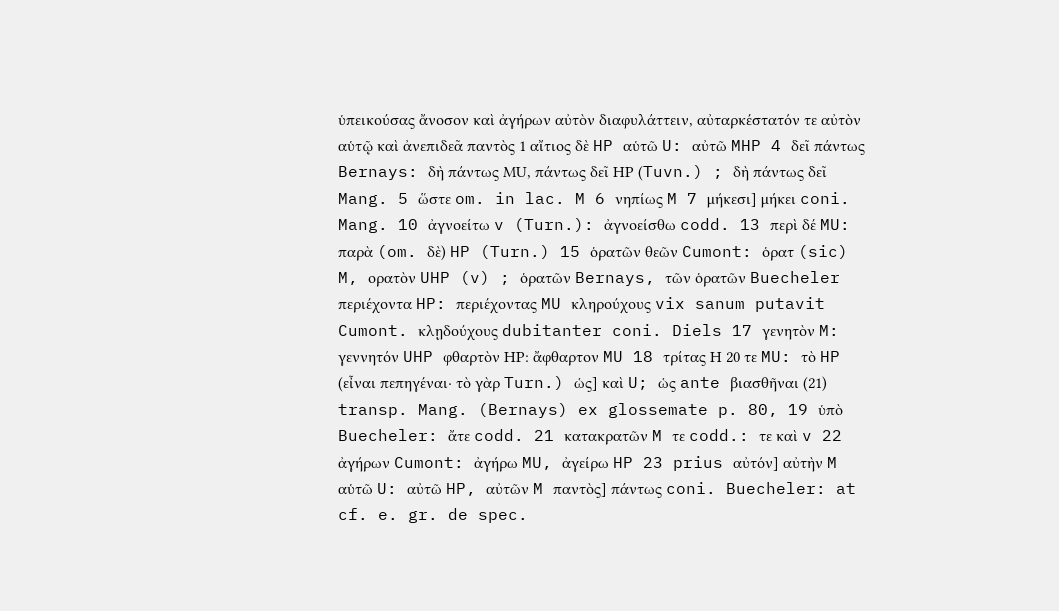ὑπεικούσας ἄνοσον καὶ ἀγήρων αὐτὸν διαφυλάττειν, αὐταρκέστατόν τε αὐτὸν αὑτῷ καὶ ἀνεπιδεᾶ παντὸς 1 αἴτιος δὲ HP αὑτῶ U: αὐτῶ MHP 4 δεῖ πάντως Bernays: δὴ πάντως ΜU, πάντως δεῖ ΗP (Tuvn.) ; δὴ πάντως δεῖ Mang. 5 ὥστε om. in lac. M 6 νηπίως M 7 μήκεσι] μήκει coni. Mang. 10 ἀγνοείτω v (Turn.): ἀγνοείσθω codd. 13 περὶ δέ MU: παρὰ (om. δὲ) HP (Turn.) 15 ὁρατῶν θεῶν Cumont: ὁρατ (sic) M, ορατὸν UHP (v) ; ὁρατῶν Bernays, τῶν ὁρατῶν Buecheler περιέχοντα HP: περιέχοντας MU κληρούχους vix sanum putavit Cumont. κλῃδούχους dubitanter coni. Diels 17 γενητὸν M: γεννητόν UHP φθαρτὸν ΗΡ: ἄφθαρτον MU 18 τρίτας Η 20 τε MU: τὸ HP (εἶναι πεπηγέναι· τὸ γὰρ Turn.) ὡς] καὶ U; ὡς ante βιασθῆναι (21) transp. Mang. (Bernays) ex glossemate p. 80, 19 ὑπὸ Buecheler: ἄτε codd. 21 κατακρατῶν M τε codd.: τε καὶ v 22 ἀγήρων Cumont: ἀγήρω MU, ἀγείρω HP 23 prius αὐτόν] αὐτὴν M αὑτῶ U: αὐτῶ HP, αὐτῶν M παντὸς] πάντως coni. Buecheler: at cf. e. gr. de spec.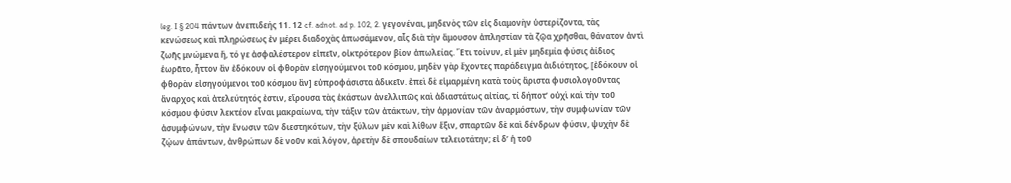leg. I § 204 πάντων ἀνεπιδεής 11. 12 cf. adnot. ad p. 102, 2. γεγονέναι, μηδενὸς τῶν εἰς διαμονὴν ὑστερίζοντα, τὰς κενώσεως καὶ πληρώσεως ἐν μέρει διαδοχὰς ἀπωσάμενον, αἷς διὰ τὴν ἄμουσον ἀπληστίαν τὰ ζῷα χρῆσθαι, θάνατον ἀντὶ ζωῆς μνώμενα ἤ, τό γε ἀσφαλέστερον εἰπεῖν, οἰκτρότερον βίον ἀπωλείας. Ἔτι τοίνυν, εἰ μὲν μηδεμία φύσις ἀίδιος ἑωρᾶτο, ἧττον ἂν ἐδόκουν οἱ φθορὰν εἰσηγούμενοι τοῦ κόσμου, μηδὲν γὰρ ἔχοντες παράδειγμα ἀιδιότητος, [ἐδόκουν οἱ φθορὰν εἰσηγούμενοι τοῦ κόσμου ἂν] εὐπροφάσιστα ἀδικεῖν. ἐπεὶ δὲ εἱμαρμένη κατὰ τοὺς ἄριστα φυσιολογοῦντας ἄναρχος καὶ ἀτελεύτητός ἐστιν, εἴρουσα τὰς ἑκάστων ἀνελλιπῶς καὶ ἀδιαστάτως αἰτίας, τί δήποτ’ οὐχὶ καὶ τὴν τοῦ κόσμου φύσιν λεκτέον εἶναι μακραίωνα, τὴν τάξιν τῶν ἀτάκτων, τὴν ἁρμονίαν τῶν ἀναρμόστων, τὴν συμφωνίαν τῶν ἀσυμφώνων, τὴν ἕνωσιν τῶν διεστηκότων, τὴν ξύλων μὲν καὶ λίθων ἕξιν, σπαρτῶν δὲ καὶ δένδρων φύσιν, ψυχὴν δὲ ζῴων ἁπάντων, ἀνθρώπων δὲ νοῦν καὶ λόγον, ἀρετὴν δὲ σπουδαίων τελειοτάτην; εἰ δ’ ἡ τοῦ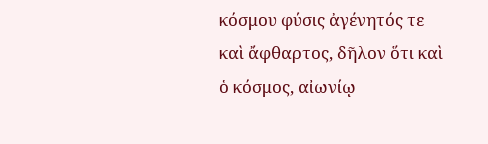κόσμου φύσις ἀγένητός τε καὶ ἄφθαρτος, δῆλον ὅτι καὶ ὁ κόσμος, αἰωνίῳ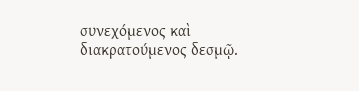συνεχόμενος καὶ διακρατούμενος δεσμῷ.